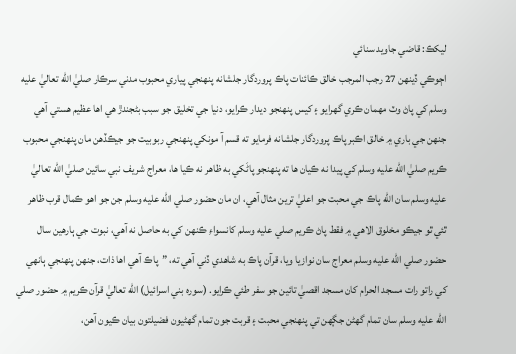ليکڪ: قاضي جاويد سنائي
اڄوڪي ڏينهن 27 رجب المرجب خالق ڪائنات پاڪ پروردگار جلشانه پنهنجي پياري محبوب مدني سرڪار صليٰ الله تعاليٰ عليه وسلم کي پاڻ وٽ مهمان ڪري گهرايو ۽ کيس پنهنجو ديدار ڪرايو، دنيا جي تخليق جو سبب بڻجندڙ هي اها عظيم هستي آهي جنهن جي باري ۾ خالق اڪبر پاڪ پروردگار جلشانه فرمايو ته قسم آ مونکي پنهنجي ربوبيت جو جيڪڏھن مان پنهنجي محبوب ڪريم صليٰ الله عليه وسلم کي پيدا نه ڪيان ها ته پنهنجو پاڻَکي به ظاهر نه ڪيا ها، معراج شريف نبي سائين صليٰ الله تعاليٰ عليه وسلم سان الله پاڪ جي محبت جو اعليٰ ترين مثال آهي، ان مان حضور صلي الله عليه وسلم جن جو اهو ڪمال قرب ظاهر ٿئي ٿو جيڪو مخلوق الاهي ۾ فقط پاڻ ڪريم صلي عليه وسلم کانسواءِ ڪنهن کي به حاصل نه آهي، نبوت جي ٻارهين سال حضور صلي الله عليه وسلم معراج سان نوازيا ويا، قرآن پاڪ به شاهدي ڏني آهي ته، ”پاڪ آهي اها ذات، جنهن پنهنجي ٻانهي کي راتو رات مسجد الحرام کان مسجد اقصيٰ تائين جو سفر طئي ڪرايو. (سوره بني اسرائيل) الله تعاليٰ قرآن ڪريم ۾ حضور صلي الله عليه وسلم سان تمام گهڻن جڳهن تي پنهنجي محبت ۽ قربت جون تمام گهڻيون فضيلتون بيان ڪيون آهن،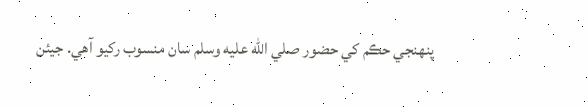پنهنجي حڪم کي حضور صلي الله عليه وسلم سان منسوب رکيو آهي. جيئن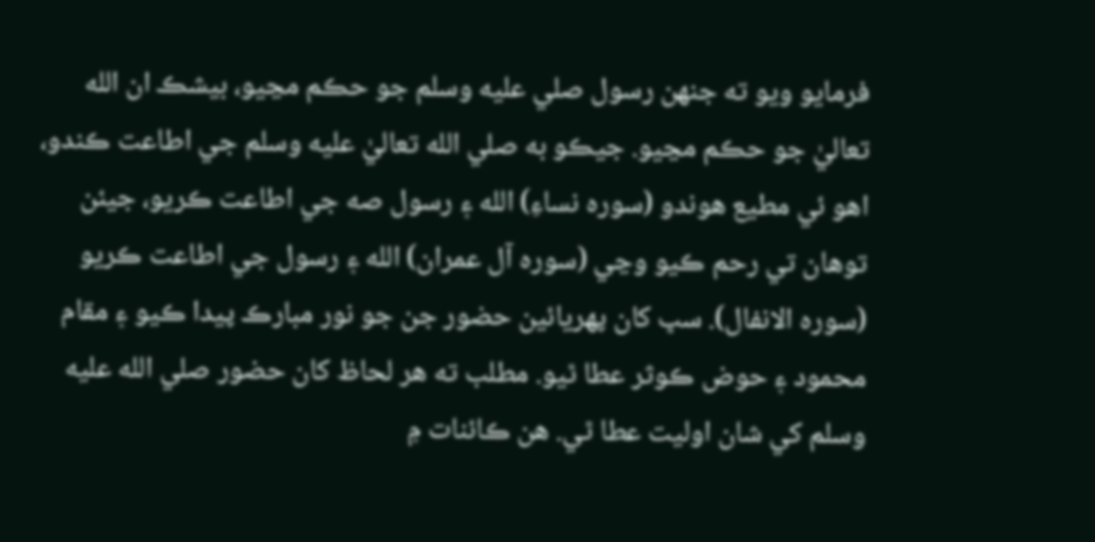فرمايو ويو ته جنهن رسول صلي عليه وسلم جو حڪم مڃيو، بيشڪ ان الله تعاليٰ جو حڪم مڃيو. جيڪو به صلي الله تعاليٰ عليه وسلم جي اطاعت ڪندو، اهو ئي مطيع هوندو (سوره نساءِ) الله ۽ رسول صه جي اطاعت ڪريو، جيئن توهان تي رحم ڪيو وڃي (سوره آل عمران) الله ۽ رسول جي اطاعت ڪريو (سوره الانفال). سڀ کان پهريائين حضور جن جو نور مبارڪ پيدا ڪيو ۽ مقام محمود ۽ حوض ڪوثر عطا ٿيو. مطلب ته هر لحاظ کان حضور صلي الله عليه وسلم کي شان اوليت عطا ٿي. هن ڪائنات ۾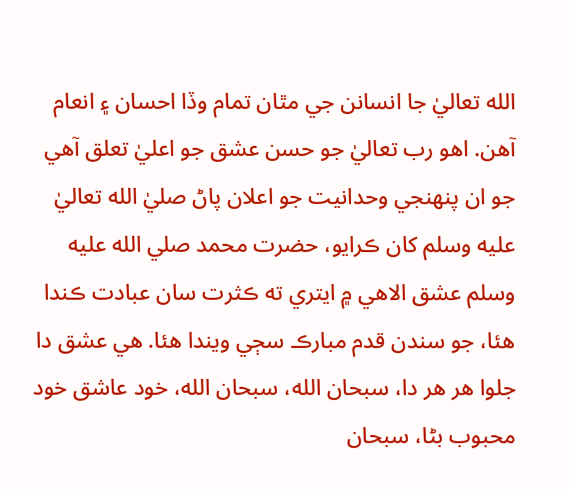الله تعاليٰ جا انسانن جي مٿان تمام وڏا احسان ۽ انعام آهن. اهو رب تعاليٰ جو حسن عشق جو اعليٰ تعلق آهي جو ان پنهنجي وحدانيت جو اعلان پاڻ صليٰ الله تعاليٰ عليه وسلم کان ڪرايو، حضرت محمد صلي الله عليه وسلم عشق الاهي ۾ ايتري ته ڪثرت سان عبادت ڪندا هئا، جو سندن قدم مبارڪ سڄي ويندا هئا. هي عشق دا جلوا هر هر دا، سبحان الله، سبحان الله، خود عاشق خود محبوب بڻا، سبحان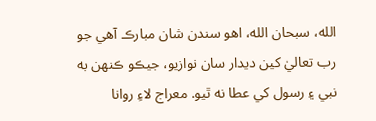الله، سبحان الله، اهو سندن شان مبارڪ آهي جو رب تعاليٰ کين ديدار سان نوازيو، جيڪو ڪنهن به نبي ۽ رسول کي عطا نه ٿيو. معراج لاءِ روانا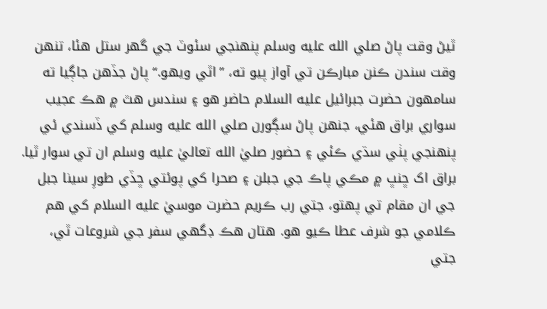ٿيڻ وقت پاڻ صلي الله عليه وسلم پنهنجي سئوٽ جي گهر ستل هئا، تنهن وقت سندن ڪنن مبارڪن تي آواز پيو ته، ”اٿي ويهو.“ پاڻ جڏهن جاڳيا ته سامهون حضرت جبرائيل عليه السلام حاضر هو ۽ سندس هٿ ۾ هڪ عجيب سواري براق هئي، جنهن پاڻ سڳورن صلي الله عليه وسلم کي ڏسندي ئي پنهنجي پٺي سڌي ڪئي ۽ حضور صليٰ الله تعاليٰ عليه وسلم ان تي سوار ٿيا. براق اک ڇنڀ ۾ مڪي پاڪ جي جبلن ۽ صحرا کي پوئتي ڇڏي طورِ سينا جبل جي ان مقام تي پهتو، جتي رب ڪريم حضرت موسيٰ عليه السلام کي هم ڪلامي جو شرف عطا ڪيو هو. هتان هڪ ڊگهي سفر جي شروعات ٿي، جتي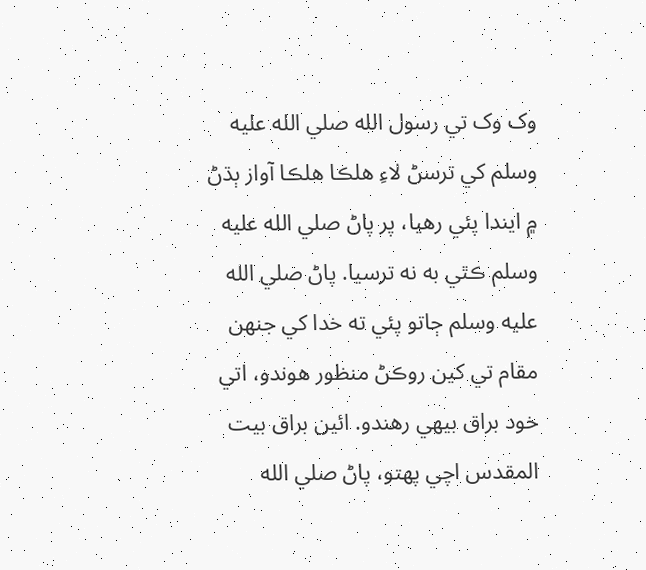وک وک تي رسول الله صلي الله عليه وسلم کي ترسڻ لاءِ هلڪا هلڪا آواز ٻڌڻ ۾ ايندا پئي رهيا، پر پاڻ صلي الله عليه وسلم ڪٿي به نه ترسيا. پاڻ صلي الله عليه وسلم ڄاتو پئي ته خدا کي جنهن مقام تي کين روڪڻ منظور هوندو، اتي خود براق بيهي رهندو. ائين براق بيت المقدس اچي پهتو، پاڻ صلي الله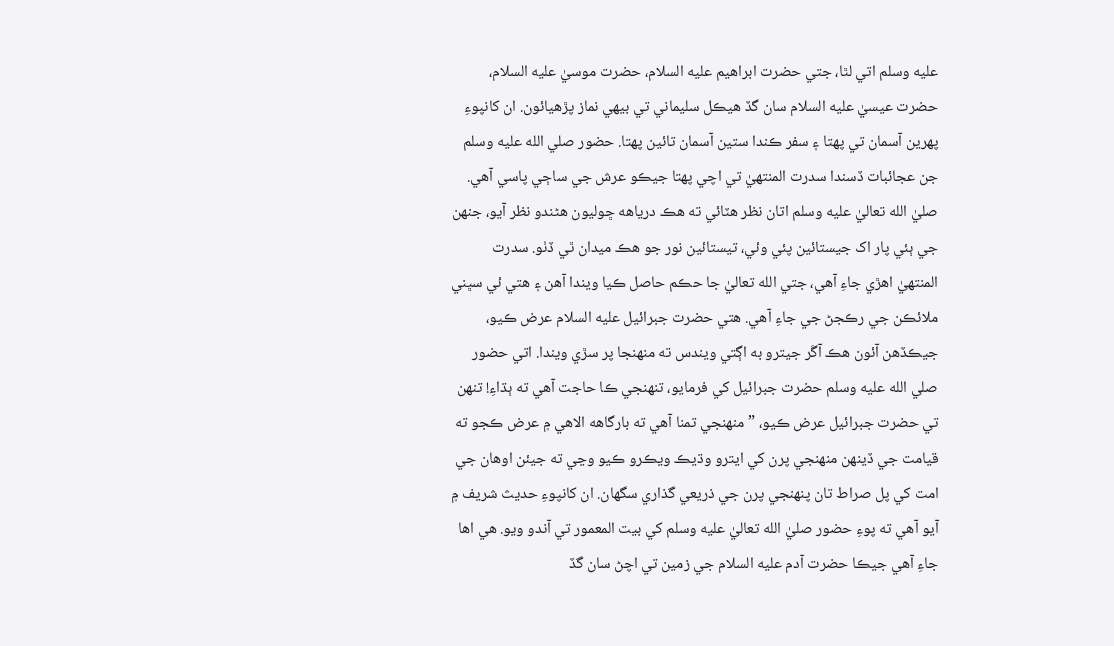عليه وسلم اتي لٿا، جتي حضرت ابراهيم عليه السلام، حضرت موسيٰ عليه السلام، حضرت عيسيٰ عليه السلام سان گڏ هيڪل سليماني تي بيهي نماز پڙهيائون. ان کانپوءِ پهرين آسمان تي پهتا ۽ سفر ڪندا ستين آسمان تائين پهتا. حضور صلي الله عليه وسلم جن عجائبات ڏسندا سدرت المنتهيٰ تي اچي پهتا جيڪو عرش جي ساڄي پاسي آهي. صليٰ الله تعاليٰ عليه وسلم اتان نظر هٽائي ته هڪ درياهه ڇوليون هڻندو نظر آيو، جنهن جي ٻئي پار اک جيستائين پئي وئي، تيستائين نور جو هڪ ميدان ٿي ڏٺو. سدرت المنتهيٰ اهڙي جاءِ آهي، جتي الله تعاليٰ جا حڪم حاصل ڪيا ويندا آهن ۽ هتي ئي سڀني ملائڪن جي رڪجڻ جي جاءِ آهي. هتي حضرت جبرائيل عليه السلام عرض ڪيو، جيڪڏهن آئون هڪ آڱر جيترو به اڳتي ويندس ته منهنجا پر سڙي ويندا. اتي حضور صلي الله عليه وسلم حضرت جبرائيل کي فرمايو، تنهنجي ڪا حاجت آهي ته ٻڌاءِ! تنهن تي حضرت جبرائيل عرض ڪيو، ”منهنجي تمنا آهي ته بارگاهه الاهي ۾ عرض ڪجو ته قيامت جي ڏينهن منهنجي پرن کي ايترو وڌيڪ ويڪرو ڪيو وڃي ته جيئن اوهان جي امت کي پل صراط تان پنهنجي پرن جي ذريعي گذاري سگهان. ان کانپوءِ حديث شريف ۾ آيو آهي ته پوءِ حضور صليٰ الله تعاليٰ عليه وسلم کي بيت المعمور تي آندو ويو. هي اها جاءِ آهي جيڪا حضرت آدم عليه السلام جي زمين تي اچڻ سان گڏ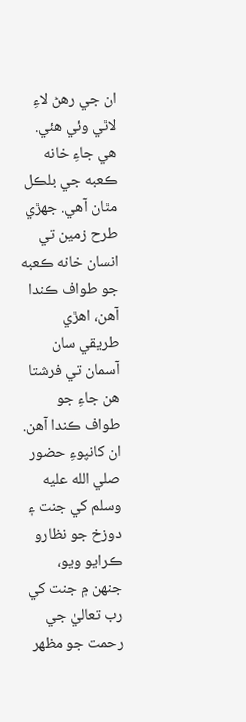ان جي رهڻ لاءِ لاٿي وئي هئي. هي جاءِ خانه ڪعبه جي بلڪل مٿان آهي. جهڙي طرح زمين تي انسان خانه ڪعبه جو طواف ڪندا آهن، اهڙي طريقي سان آسمان تي فرشتا هن جاءِ جو طواف ڪندا آهن. ان کانپوءِ حضور صلي الله عليه وسلم کي جنت ۽ دوزخ جو نظارو ڪرايو ويو، جنهن ۾ جنت کي رب تعاليٰ جي رحمت جو مظهر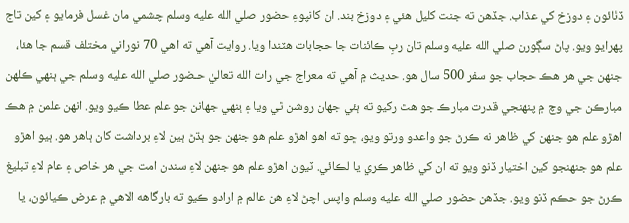ڏٺائون ۽ دوزخ کي عذاب. جڏهن ته جنت کليل هئي ۽ دوزخ بند. ان کانپوءِ حضور صلي الله عليه وسلم چشمي مان غسل فرمايو ۽ کين تاج پهرايو ويو. پاڻ سڳورن صلي الله عليه وسلم تان ربِ ڪائنات جا حجابات هٽندا ويا. روايت آهي ته اهي 70 نوراني مختلف قسم جا هئا، جنهن جي هر هڪ حجاب جو سفر 500 سال هو. حديث ۾ آهي ته معراج جي رات الله تعاليٰ حـضور صلي الله عليه وسلم جي ٻنهي ڪلهن مبارڪن جي وچ ۾ پنهنجي قدرت مبارڪ جو هٿ رکيو ته ٻئي جهان روشن ٿي ويا ۽ ٻنهي جهانن جو علم عطا ڪيو ويو. انهن علمن ۾ هڪ اهڙو علم هو جنهن کي ظاهر نه ڪرڻ جو واعدو ورتو ويو، ڇو ته اهو اهڙو علم هو جنهن جو ٻڌڻ ٻين لاءِ برداشت کان ٻاهر هو. ٻيو اهڙو علم هو جنهنجو کين اختيار ڏنو ويو ته ان کي ظاهر ڪري يا لڪائي. ٽيون اهڙو علم هو جنهن لاءِ سندن امت جي هر خاص ۽ عام لاءِ تبليغ ڪرڻ جو حڪم ڏنو ويو. جڏهن حضور صلي الله عليه وسلم واپس اچڻ لاءِ هن عالم ۾ ارادو ڪيو ته بارگاهه الاهي ۾ عرض ڪيائون، يا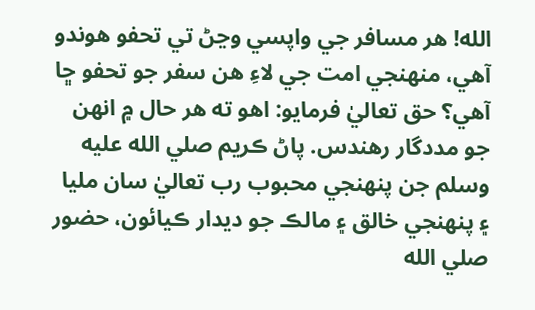الله! هر مسافر جي واپسي وڃڻ تي تحفو هوندو آهي، منهنجي امت جي لاءِ هن سفر جو تحفو ڇا آهي؟ حق تعاليٰ فرمايو: اهو ته هر حال ۾ انهن جو مددگار رهندس. پاڻ ڪريم صلي الله عليه وسلم جن پنهنجي محبوب رب تعاليٰ سان مليا ۽ پنهنجي خالق ۽ مالڪ جو ديدار ڪيائون، حضور صلي الله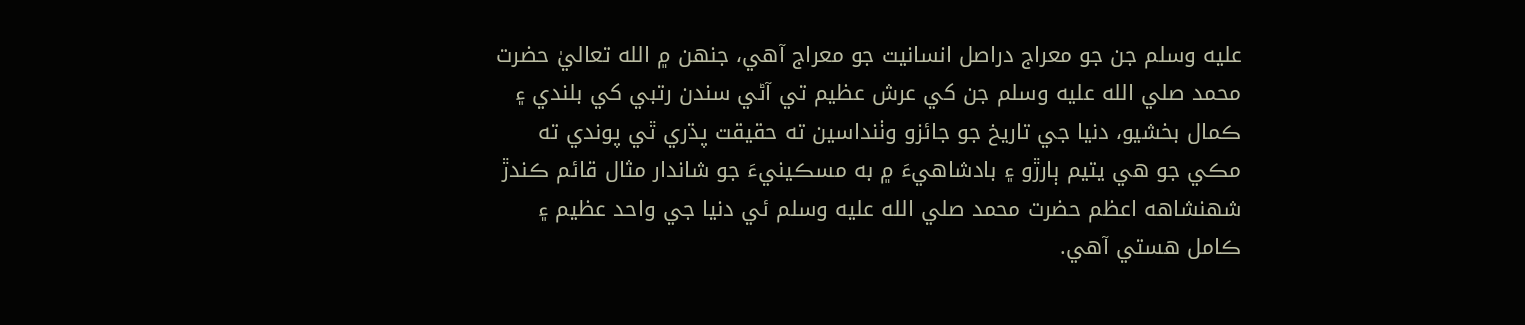عليه وسلم جن جو معراج دراصل انسانيت جو معراج آهي، جنهن ۾ الله تعاليٰ حضرت محمد صلي الله عليه وسلم جن کي عرش عظيم تي آڻي سندن رتبي کي بلندي ۽ ڪمال بخشيو، دنيا جي تاريخ جو جائزو وٺنداسين ته حقيقت پڌري ٿي پوندي ته مڪي جو هي يتيم ٻارڙو ۽ بادشاهيءَ ۾ به مسڪينيءَ جو شاندار مثال قائم ڪندڙ شهنشاهه اعظم حضرت محمد صلي الله عليه وسلم ئي دنيا جي واحد عظيم ۽ ڪامل هستي آهي.